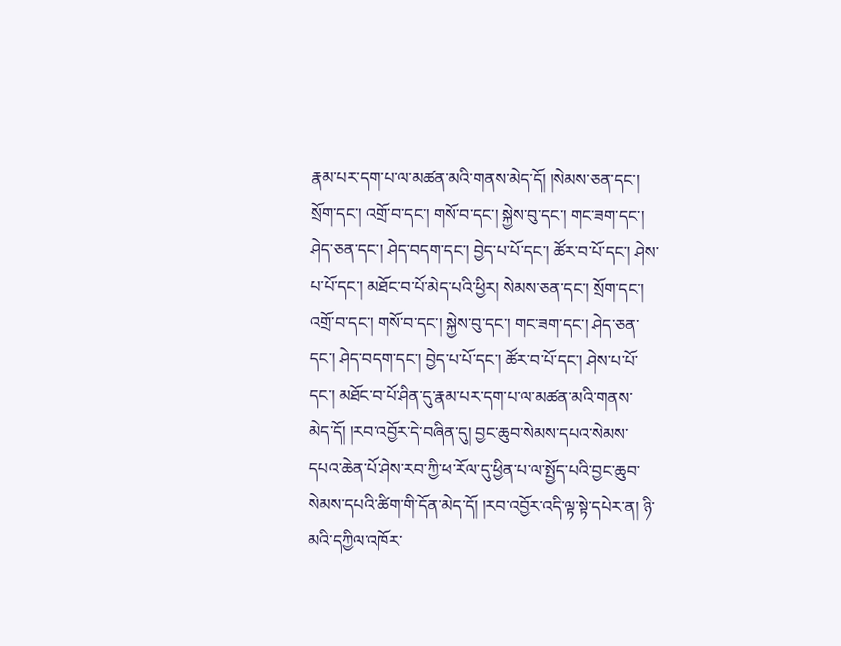རྣམ་པར་དག་པ་ལ་མཚན་མའི་གནས་མེད་དོ། །སེམས་ཅན་དང་། སྲོག་དང་། འགྲོ་བ་དང་། གསོ་བ་དང་། སྐྱེས་བུ་དང་། གང་ཟག་དང་། ཤེད་ཅན་དང་། ཤེད་བདག་དང་། བྱེད་པ་པོ་དང་། ཚོར་བ་པོ་དང་། ཤེས་པ་པོ་དང་། མཐོང་བ་པོ་མེད་པའི་ཕྱིར། སེམས་ཅན་དང་། སྲོག་དང་། འགྲོ་བ་དང་། གསོ་བ་དང་། སྐྱེས་བུ་དང་། གང་ཟག་དང་། ཤེད་ཅན་དང་། ཤེད་བདག་དང་། བྱེད་པ་པོ་དང་། ཚོར་བ་པོ་དང་། ཤེས་པ་པོ་དང་། མཐོང་བ་པོ་ཤིན་དུ་རྣམ་པར་དག་པ་ལ་མཚན་མའི་གནས་མེད་དོ། །རབ་འབྱོར་དེ་བཞིན་དུ། བྱང་ཆུབ་སེམས་དཔའ་སེམས་དཔའ་ཆེན་པོ་ཤེས་རབ་ཀྱི་ཕ་རོལ་དུ་ཕྱིན་པ་ལ་སྤྱོད་པའི་བྱང་ཆུབ་སེམས་དཔའི་ཚིག་གི་དོན་མེད་དོ། །རབ་འབྱོར་འདི་ལྟ་སྟེ་དཔེར་ན། ཉི་མའི་དཀྱིལ་འཁོར་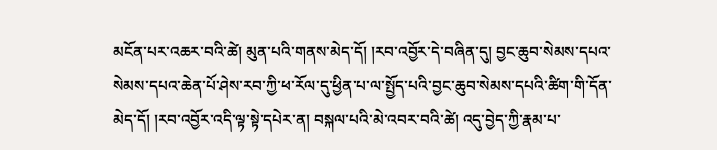མངོན་པར་འཆར་བའི་ཚེ། མུན་པའི་གནས་མེད་དོ། །རབ་འབྱོར་དེ་བཞིན་དུ། བྱང་ཆུབ་སེམས་དཔའ་སེམས་དཔའ་ཆེན་པོ་ཤེས་རབ་ཀྱི་ཕ་རོལ་དུ་ཕྱིན་པ་ལ་སྤྱོད་པའི་བྱང་ཆུབ་སེམས་དཔའི་ཚིག་གི་དོན་མེད་དོ། །རབ་འབྱོར་འདི་ལྟ་སྟེ་དཔེར་ན། བསྐལ་པའི་མེ་འབར་བའི་ཚེ། འདུ་བྱེད་ཀྱི་རྣམ་པ་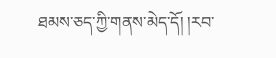ཐམས་ཅད་ཀྱི་གནས་མེད་དོ། །རབ་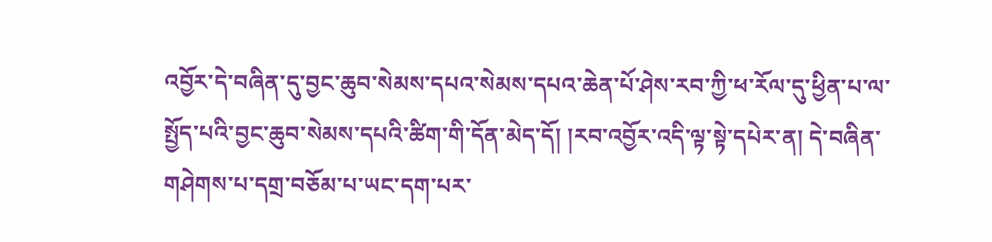འབྱོར་དེ་བཞིན་དུ་བྱང་ཆུབ་སེམས་དཔའ་སེམས་དཔའ་ཆེན་པོ་ཤེས་རབ་ཀྱི་ཕ་རོལ་དུ་ཕྱིན་པ་ལ་སྤྱོད་པའི་བྱང་ཆུབ་སེམས་དཔའི་ཚིག་གི་དོན་མེད་དོ། །རབ་འབྱོར་འདི་ལྟ་སྟེ་དཔེར་ན། དེ་བཞིན་གཤེགས་པ་དགྲ་བཅོམ་པ་ཡང་དག་པར་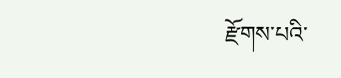རྫོགས་པའི་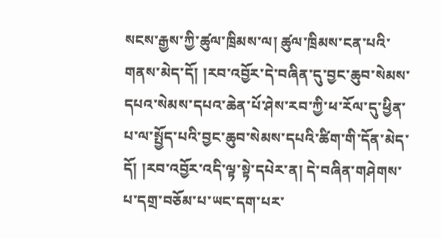སངས་རྒྱས་ཀྱི་ཚུལ་ཁྲིམས་ལ། ཚུལ་ཁྲིམས་ངན་པའི་གནས་མེད་དོ། །རབ་འབྱོར་དེ་བཞིན་དུ་བྱང་ཆུབ་སེམས་དཔའ་སེམས་དཔའ་ཆེན་པོ་ཤེས་རབ་ཀྱི་ཕ་རོལ་དུ་ཕྱིན་པ་ལ་སྤྱོད་པའི་བྱང་ཆུབ་སེམས་དཔའི་ཚིག་གི་དོན་མེད་དོ། །རབ་འབྱོར་འདི་ལྟ་སྟེ་དཔེར་ན། དེ་བཞིན་གཤེགས་པ་དགྲ་བཅོམ་པ་ཡང་དག་པར་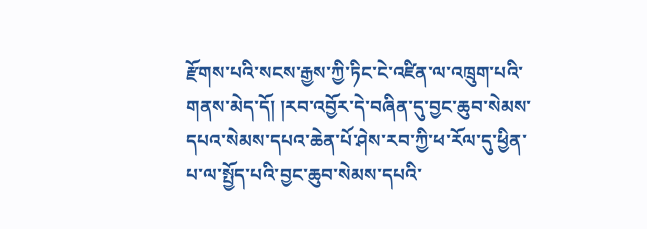རྫོགས་པའི་སངས་རྒྱས་ཀྱི་ཏིང་ངེ་འཛིན་ལ་འཁྲུག་པའི་གནས་མེད་དོ། །རབ་འབྱོར་དེ་བཞིན་དུ་བྱང་ཆུབ་སེམས་དཔའ་སེམས་དཔའ་ཆེན་པོ་ཤེས་རབ་ཀྱི་ཕ་རོལ་དུ་ཕྱིན་པ་ལ་སྤྱོད་པའི་བྱང་ཆུབ་སེམས་དཔའི་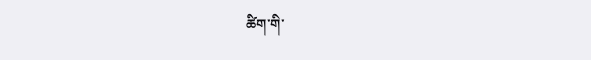ཚིག་གི་